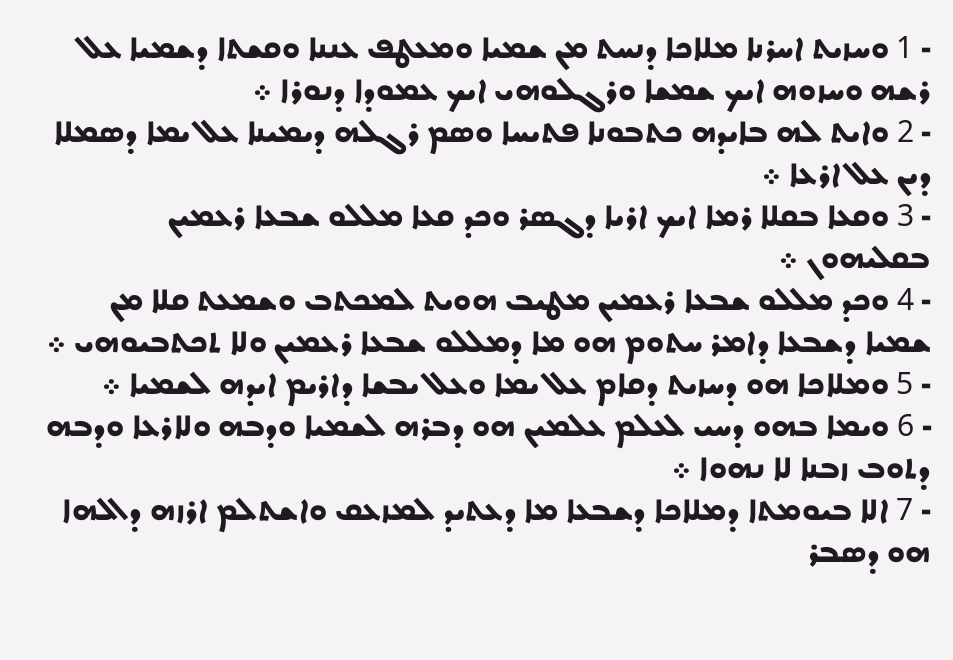- 1 ܘܚܙܝܬ ܐܚܪܢܐ ܡܠܐܟܐ ܕܢܚܬ ܡܢ ܫܡܝܐ ܘܡܥܛܦ ܥܢܢܐ ܘܩܫܬܐ ܕܫܡܝܐ ܥܠ ܪܫܗ ܘܚܙܘܗ ܐܝܟ ܫܡܫܐ ܘܪܓܠܘܗܝ ܐܝܟ ܥܡܘܕܐ ܕܢܘܪܐ ܀
- 2 ܘܐܝܬ ܠܗ ܒܐܝܕܗ ܟܬܒܘܢܐ ܦܬܝܚܐ ܘܤܡ ܪܓܠܗ ܕܝܡܝܢܐ ܥܠ ܝܡܐ ܕܤܡܠܐ ܕܝܢ ܥܠ ܐܪܥܐ ܀
- 3 ܘܩܥܐ ܒܩܠܐ ܪܡܐ ܐܝܟ ܐܪܝܐ ܕܓܤܪ ܘܟܕ ܩܥܐ ܡܠܠܘ ܫܒܥܐ ܪܥܡܝܢ ܒܩܠܝܗܘܢ ܀
- 4 ܘܟܕ ܡܠܠܘ ܫܒܥܐ ܪܥܡܝܢ ܡܛܝܒ ܗܘܝܬ ܠܡܟܬܒ ܘܫܡܥܬ ܩܠܐ ܡܢ ܫܡܝܐ ܕܫܒܥܐ ܕܐܡܪ ܚܬܘܡ ܗܘ ܡܐ ܕܡܠܠܘ ܫܒܥܐ ܪܥܡܝܢ ܘܠܐ ܬܟܬܒܝܘܗܝ ܀
- 5 ܘܡܠܐܟܐ ܗܘ ܕܚܙܝܬ ܕܩܐܡ ܥܠ ܝܡܐ ܘܥܠ ܝܒܫܐ ܕܐܪܝܡ ܐܝܕܗ ܠܫܡܝܐ ܀
- 6 ܘܝܡܐ ܒܗܘ ܕܚܝ ܠܥܠܡ ܥܠܡܝܢ ܗܘ ܕܒܪܗ ܠܫܡܝܐ ܘܕܒܗ ܘܠܐܪܥܐ ܘܕܒܗ ܕܬܘܒ ܙܒܢܐ ܠܐ ܢܗܘܐ ܀
- 7 ܐܠܐ ܒܝܘܡܬܐ ܕܡܠܐܟܐ ܕܫܒܥܐ ܡܐ ܕܥܬܝܕ ܠܡܙܥܩ ܘܐܫܬܠܡ ܐܪܙܗ ܕܐܠܗܐ ܗܘ ܕܤܒܪ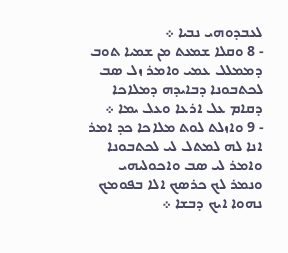ܠܥܒܕܘܗܝ ܢܒܝܐ ܀
- 8 ܘܩܠܐ ܫܡܥܬ ܡܢ ܫܡܝܐ ܬܘܒ ܕܡܡܠܠ ܥܡܝ ܘܐܡܪ ܙܠ ܤܒ ܠܟܬܒܘܢܐ ܕܒܐܝܕܗ ܕܡܠܐܟܐ ܕܩܐܡ ܥܠ ܐܪܥܐ ܘܥܠ ܝܡܐ ܀
- 9 ܘܐܙܠܬ ܠܘܬ ܡܠܐܟܐ ܟܕ ܐܡܪ ܐܢܐ ܠܗ ܠܡܬܠ ܠܝ ܠܟܬܒܘܢܐ ܘܐܡܪ ܠܝ ܤܒ ܘܐܟܘܠܝܗܝ ܘܢܡܪ ܠܟ ܟܪܤܟ ܐܠܐ ܒܦܘܡܟ ܢܗܘܐ ܐܝܟ ܕܒܫܐ ܀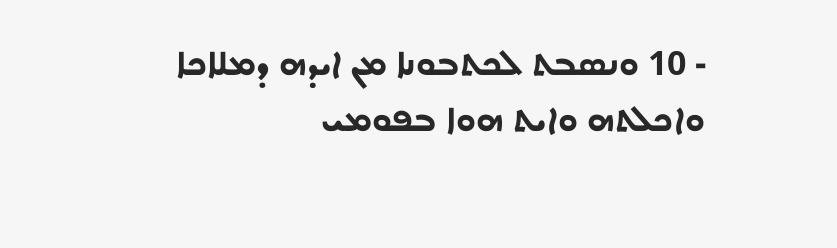- 10 ܘܢܤܒܬ ܠܟܬܒܘܢܐ ܡܢ ܐܝܕܗ ܕܡܠܐܟܐ ܘܐܟܠܬܗ ܘܐܝܬ ܗܘܐ ܒܦܘܡܝ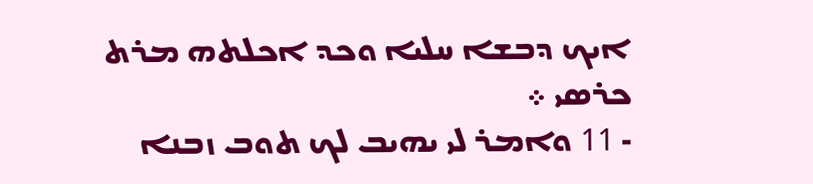ܐܝܟ ܕܒܫܐ ܚܠܝܐ ܘܟܕ ܐܟܠܬܗ ܡܪܬ ܟܪܤܝ ܀
- 11 ܘܐܡܪ ܠܝ ܝܗܝܒ ܠܟ ܬܘܒ ܙܒܢܐ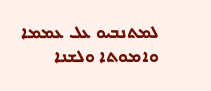ܠܡܬܢܒܝܘ ܥܠ ܥܡܡܐ ܘܐܡܘܬܐ ܘܠܫܢܐ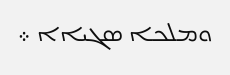ܘܡܠܟܐ ܤܓܝܐܐ ܀